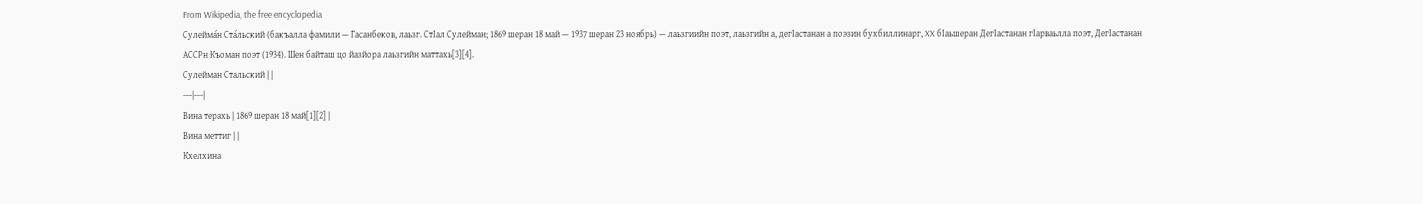From Wikipedia, the free encyclopedia
Сулейма́н Ста́льский (бакъалла фамили — Гасанбеков, лаьзг. СтӀал Сулейман; 1869 шеран 18 май — 1937 шеран 23 ноябрь) — лаьзгиийн поэт, лаьзгийн а, дегӀастанан а поэзин бухбиллинарг, XX бӀаьшеран ДегӀастанан гӀарваьлла поэт, ДегӀастанан АССРн Къоман поэт (1934). Шен байташ цо йазйора лаьзгийн маттахь[3][4].
Сулейман Стальский | |
---|---|
Вина терахь | 1869 шеран 18 май[1][2] |
Вина меттиг | |
Кхелхина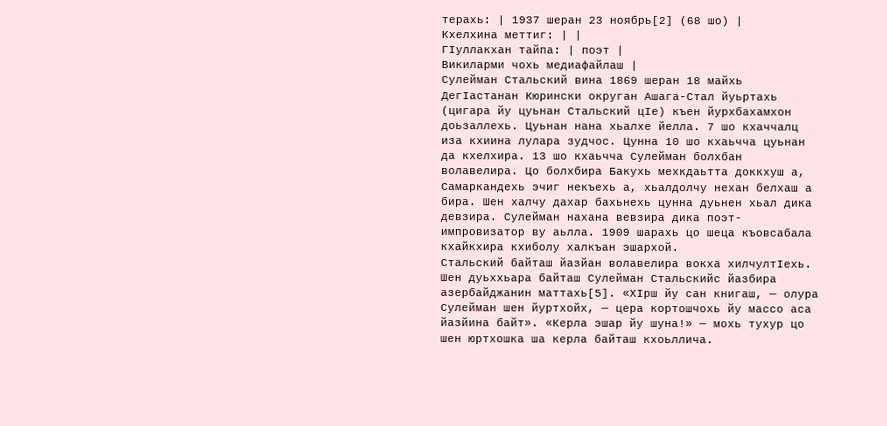терахь: | 1937 шеран 23 ноябрь[2] (68 шо) |
Кхелхина меттиг: | |
ГӀуллакхан тайпа: | поэт |
Викиларми чохь медиафайлаш |
Сулейман Стальский вина 1869 шеран 18 майхь ДегӀастанан Кюрински округан Ашага-Стал йуьртахь (цигара йу цуьнан Стальский цӀе) къен йурхбахамхон доьзаллехь. Цуьнан нана хьалхе йелла. 7 шо кхаччалц иза кхиина лулара зудчос. Цунна 10 шо кхаьчча цуьнан да кхелхира. 13 шо кхаьчча Сулейман болхбан волавелира. Цо болхбира Бакухь мехкдаьтта доккхуш а, Самаркандехь эчиг некъехь а, хьалдолчу нехан белхаш а бира. Шен халчу дахар бахьнехь цунна дуьнен хьал дика девзира. Сулейман нахана вевзира дика поэт-импровизатор ву аьлла. 1909 шарахь цо шеца къовсабала кхайкхира кхиболу халкъан эшархой.
Стальский байташ йазйан волавелира вокха хилчултӀехь. Шен дуьххьара байташ Сулейман Стальскийс йазбира азербайджанин маттахь[5]. «ХӀрш йу сан книгаш, — олура Сулейман шен йуртхойх, — цера кортошчохь йу массо аса йазйина байт». «Керла эшар йу шуна!» — мохь тухур цо шен юртхошка ша керла байташ кхоьллича.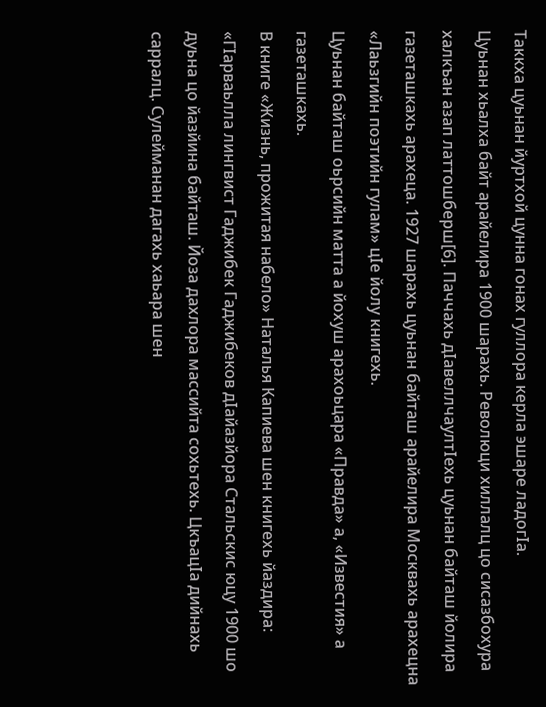Таккха цуьнан йуртхой цунна гонах гуллора керла эшаре ладогӀа.
Цуьнан хьалха байт арайелира 1900 шарахь. Революци хиллалц цо сисазбохура халкъан азап латтошберш[6]. Паччахь дӀавеллчаултӀехь цуьнан байташ йолира газеташкахь арахеца. 1927 шарахь цуьнан байташ арайелира Москвахь арахецна «Лаьзгийн поэтийн гулам» цӀе йолу книгехь.
Цуьнан байташ оьрсийн матта а йохуш арахоьцара «Правда» а, «Известия» а газеташкахь.
В книге «Жизнь, прожитая набело» Наталья Капиева шен книгехь йаздира: «ГӀарваьлла лингвист Гаджибек Гаджибеков дӀайазйора Стальскис юцу 1900 шо дуьна цо йазйина байташ. Йоза дахлора массийта сохьтехь. ЦкъацӀа дийнахь сарралц. Сулейманан дагахь хаьара шен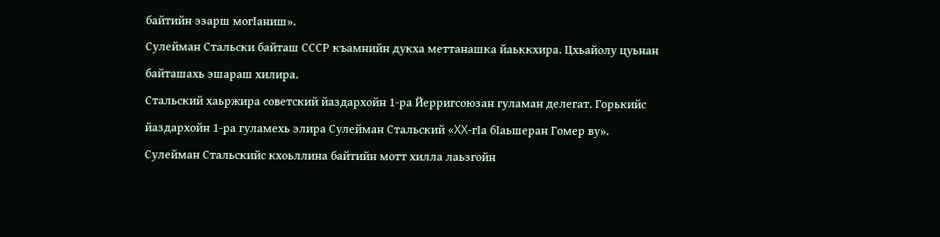байтийн эзарш могӀаниш».
Сулейман Стальски байташ СССР къамнийн дукха меттанашка йаьккхира. Цхьайолу цуьнан байташахь эшараш хилира.
Стальский хаьржира советский йаздархойн 1-ра Йерригсоюзан гуламан делегат. Горькийс йаздархойн 1-ра гуламехь элира Сулейман Стальский «XX-гӀа бӀаьшеран Гомер ву».
Сулейман Стальскийс кхоьллина байтийн мотт хилла лаьзгойн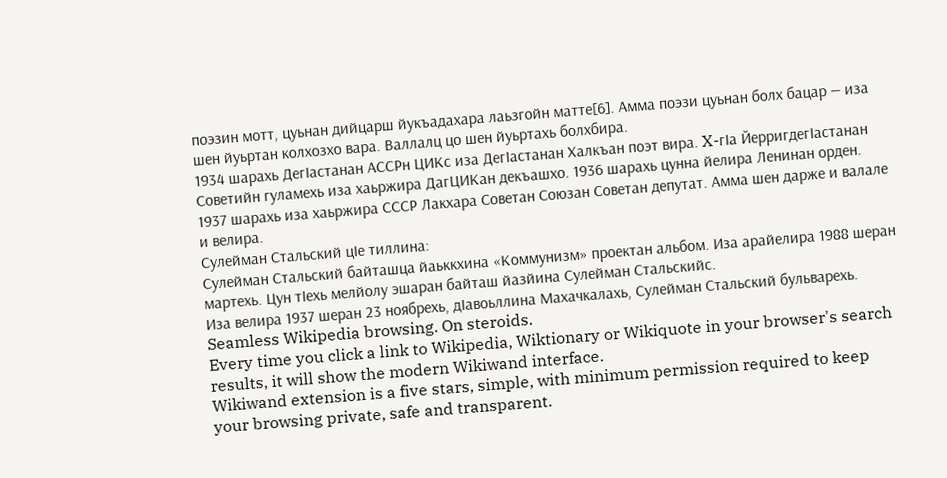поэзин мотт, цуьнан дийцарш йукъадахара лаьзгойн матте[6]. Амма поэзи цуьнан болх бацар — иза шен йуьртан колхозхо вара. Валлалц цо шен йуьртахь болхбира.
1934 шарахь ДегӀастанан АССРн ЦИКс иза ДегӀастанан Халкъан поэт вира. X-гӀа ЙерригдегӀастанан Советийн гуламехь иза хаьржира ДагЦИКан декъашхо. 1936 шарахь цунна йелира Ленинан орден. 1937 шарахь иза хаьржира СССР Лакхара Советан Союзан Советан депутат. Амма шен дарже и валале и велира.
Сулейман Стальский цӀе тиллина:
Сулейман Стальский байташца йаьккхина «Коммунизм» проектан альбом. Иза арайелира 1988 шеран мартехь. Цун тӀехь мелйолу эшаран байташ йазйина Сулейман Стальскийс.
Иза велира 1937 шеран 23 ноябрехь, дӀавоьллина Махачкалахь, Сулейман Стальский бульварехь.
Seamless Wikipedia browsing. On steroids.
Every time you click a link to Wikipedia, Wiktionary or Wikiquote in your browser's search results, it will show the modern Wikiwand interface.
Wikiwand extension is a five stars, simple, with minimum permission required to keep your browsing private, safe and transparent.